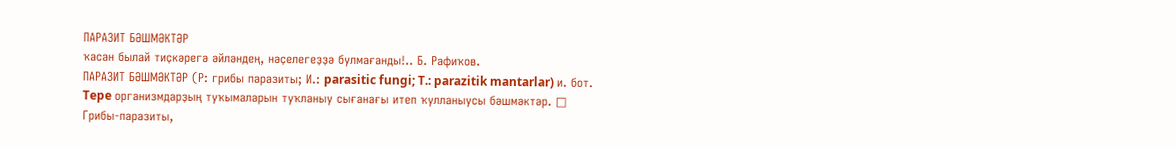ПАРАЗИТ БӘШМӘКТӘР
ҡасан былай тиҫкәрегә әйләндең, нәҫелегеҙҙә булмағанды!.. Б. Рафиҡов.
ПАРАЗИТ БӘШМӘКТӘР (Р: грибы паразиты; И.: parasitic fungi; T.: parazitik mantarlar) и. бот.
Tepe организмдарҙың туҡымаларын туҡланыу сығанағы итеп ҡулланыусы бәшмәктәр. □ Грибы-паразиты,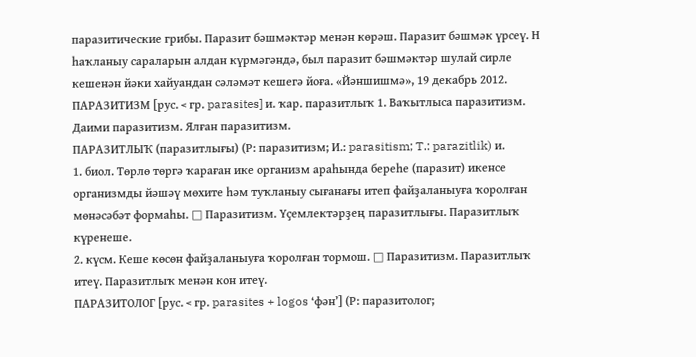паразитические грибы. Паразит бәшмәктәр менән көрәш. Паразит бәшмәк үрсеү. Н һаҡланыу сараларын алдан күрмәгәндә, был паразит бәшмәктәр шулай сирле кешенән йәки хайуандан сәләмәт кешегә йоға. «Йәншишмә», 19 декабрь 2012.
ПАРАЗИТИЗМ [рус. < гр. parasites] и. ҡар. паразитлыҡ 1. Ваҡытлыса паразитизм. Даими паразитизм. Ялған паразитизм.
ПАРАЗИТЛЫҠ (паразитлығы) (Р: паразитизм; И.: parasitism; T.: parazitlik) и.
1. биол. Төрлө төргә ҡараған ике организм араһында береһе (паразит) икенсе организмды йәшәү мөхите һәм туҡланыу сығанағы итеп файҙаланыуға ҡоролған мөнәсәбәт формаһы. □ Паразитизм. Үҫемлектәрҙең паразитлығы. Паразитлыҡ күренеше.
2. күсм. Кеше көсөн файҙаланыуға ҡоролған тормош. □ Паразитизм. Паразитлыҡ итеү. Паразитлыҡ менән кон итеү.
ПАРАЗИТОЛОГ [рус. < гр. parasites + logos ‘фән’] (Р: паразитолог;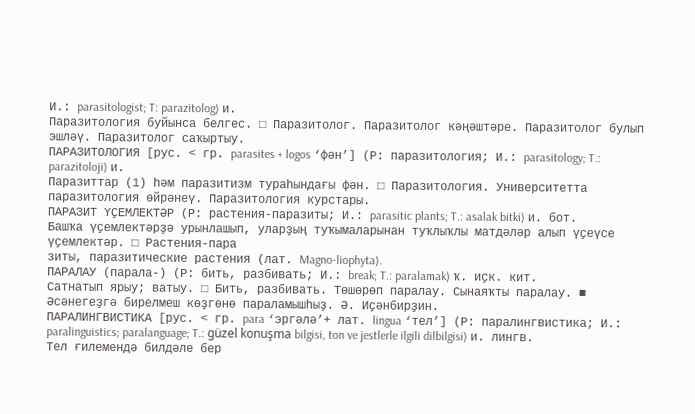И.: parasitologist; T: parazitolog) и.
Паразитология буйынса белгес. □ Паразитолог. Паразитолог кәңәштәре. Паразитолог булып эшләү. Паразитолог саҡыртыу.
ПАРАЗИТОЛОГИЯ [рус. < гр. parasites + logos ‘фән’] (Р: паразитология; И.: parasitology; T.: parazitoloji) и.
Паразиттар (1) һәм паразитизм тураһындағы фән. □ Паразитология. Университетта паразитология өйрәнеү. Паразитология курстары.
ПАРАЗИТ ҮҪЕМЛЕКТӘР (Р: растения-паразиты; И.: parasitic plants; T.: asalak bitki) и. бот.
Башҡа үҫемлектәрҙә урынлашып, уларҙың туҡымаларынан туҡлыҡлы матдәләр алып үҫеүсе үҫемлектәр. □ Растения-пара
зиты, паразитические растения (лат. Magno-liophyta).
ПАРАЛАУ (парала-) (Р: бить, разбивать; И.: break; T.: paralamak) ҡ. иҫк. кит.
Сатнатып ярыу; ватыу. □ Бить, разбивать. Төшөрөп паралау. Сынаяҡты паралау. ■ Әсәнегеҙгә бирелмеш көҙгөнө параламышһыҙ. Ә. Иҫәнбирҙин.
ПАРАЛИНГВИСТИКА [рус. < гр. para ‘эргәлә’+ лат. lingua ‘тел’] (Р: паралингвистика; И.: paralinguistics; paralanguage; T.: güzel konuşma bilgisi, ton ve jestlerle ilgili dilbilgisi) и. лингв.
Тел ғилемендә билдәле бер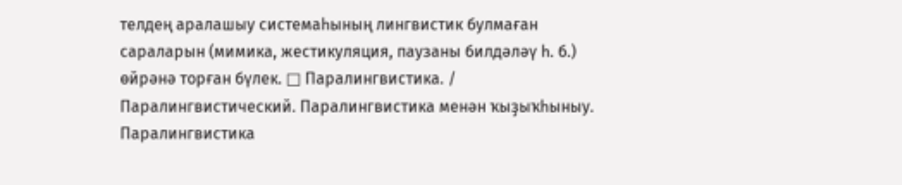телдең аралашыу системаһының лингвистик булмаған сараларын (мимика, жестикуляция, паузаны билдәләү һ. б.) өйрәнә торған бүлек. □ Паралингвистика. / Паралингвистический. Паралингвистика менән ҡыҙыҡһыныу. Паралингвистика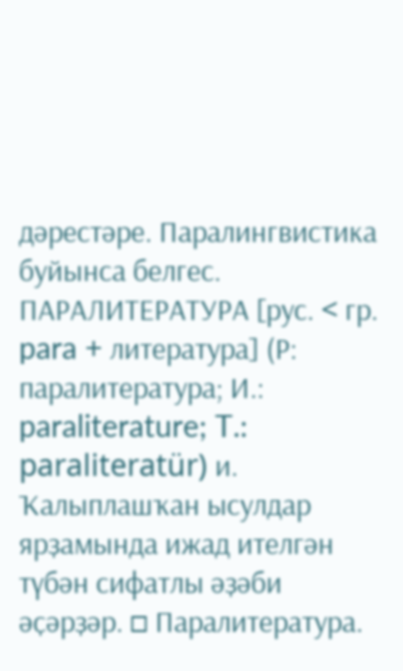дәрестәре. Паралингвистика буйынса белгес.
ПАРАЛИТЕРАТУРА [рус. < гр. para + литература] (Р: паралитература; И.: paraliterature; T.: paraliteratür) и.
Ҡалыплашҡан ысулдар ярҙамында ижад ителгән түбән сифатлы әҙәби әҫәрҙәр. □ Паралитература.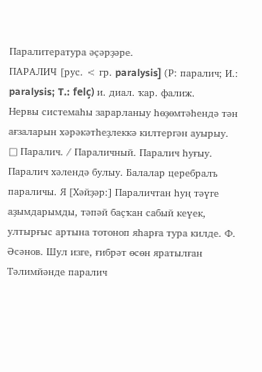Паралитература әҫәрҙәре.
ПАРАЛИЧ [рус. < гр. paralysis] (Р: паралич; И.: paralysis; T.: felç) и. диал. ҡар. фалиж.
Нервы системаһы зарарланыу һөҙөмтәһендә тән ағзаларын хәрәкәтһеҙлеккә килтергән ауырыу. □ Паралич. / Параличный. Паралич һуғыу. Паралич хәлендә булыу. Балалар церебралъ параличы. Я [Хәйҙәр:] Параличтан һуң тәүге аҙымдарымды, тәпәй баҫҡан сабый кеүек, ултырғыс артына тотоноп яһарға тура килде. Ф. Әсәнов. Шул изге, ғибрәт өсөн яратылған Тәлимйәнде паралич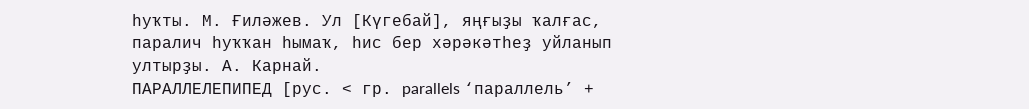һуҡты. М. Ғиләжев. Ул [Күгебай], яңғыҙы ҡалғас, паралич һуҡҡан һымаҡ, һис бер хәрәкәтһеҙ уйланып ултырҙы. А. Карнай.
ПАРАЛЛЕЛЕПИПЕД [рус. < гр. parallels ‘параллель’ +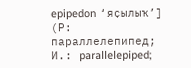epipedon ‘яҫылыҡ’] (Р: параллелепипед; И.: parallelepiped;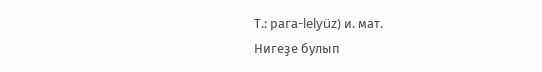Т.: рага-lelyüz) и. мат.
Нигеҙе булып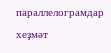параллелограмдар хеҙмәт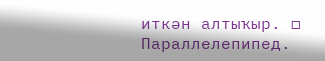иткән алтыҡыр. □ Параллелепипед.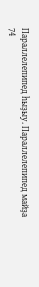Параллелепипед һыҙыу. Параллелепипед майҙа
74